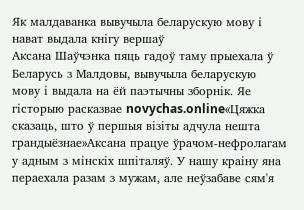Як малдаванка вывучыла беларускую мову і нават выдала кнігу вершаў
Аксана Шаўчэнка пяць гадоў таму прыехала ў Беларусь з Малдовы, вывучыла беларускую мову і выдала на ёй паэтычны зборнік. Яе гісторыю расказвае novychas.online«Цяжка сказаць, што ў першыя візіты адчула нешта грандыёзнае»Аксана працуе ўрачом-нефролагам у адным з мінскіх шпіталяў. У нашу краіну яна пераехала разам з мужам, але неўзабаве сям'я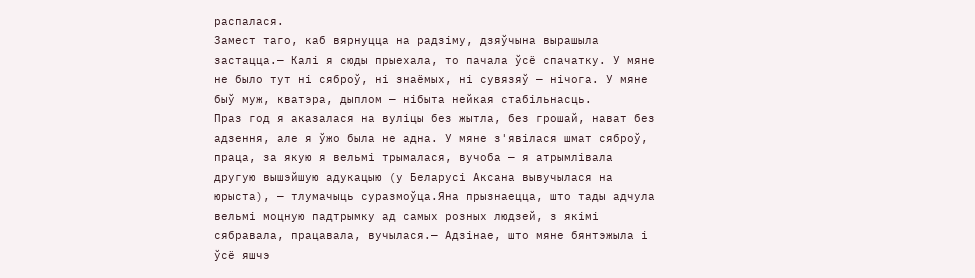распалася.
Замест таго, каб вярнуцца на радзіму, дзяўчына вырашыла застацца.— Калі я сюды прыехала, то пачала ўсё спачатку. У мяне не было тут ні сяброў, ні знаёмых, ні сувязяў — нічога. У мяне быў муж, кватэра, дыплом — нібыта нейкая стабільнасць.
Праз год я аказалася на вуліцы без жытла, без грошай, нават без адзення, але я ўжо была не адна. У мяне з'явілася шмат сяброў, праца, за якую я вельмі трымалася, вучоба — я атрымлівала другую вышэйшую адукацыю (у Беларусі Аксана вывучылася на юрыста), — тлумачыць суразмоўца.Яна прызнаецца, што тады адчула вельмі моцную падтрымку ад самых розных людзей, з якімі сябравала, працавала, вучылася.— Адзінае, што мяне бянтэжыла і ўсё яшчэ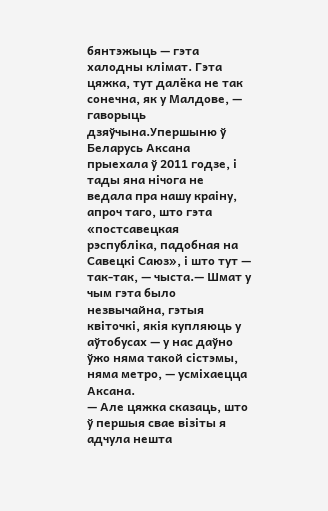бянтэжыць — гэта халодны клімат. Гэта цяжка, тут далёка не так сонечна, як у Малдове, — гаворыць дзяўчына.Упершыню ў Беларусь Аксана прыехала ў 2011 годзе, і тады яна нічога не ведала пра нашу краіну, апроч таго, што гэта «постсавецкая рэспубліка, падобная на Савецкі Саюз», і што тут — так-так, — чыста.— Шмат у чым гэта было незвычайна, гэтыя квіточкі, якія купляюць у аўтобусах — у нас даўно ўжо няма такой сістэмы, няма метро, — усміхаецца Аксана.
— Але цяжка сказаць, што ў першыя свае візіты я адчула нешта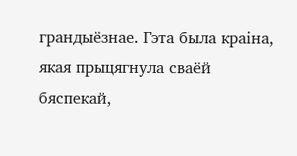грандыёзнае. Гэта была краіна, якая прыцягнула сваёй бяспекай,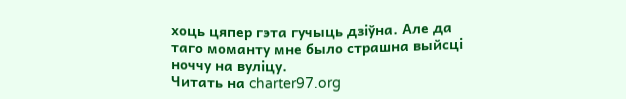хоць цяпер гэта гучыць дзіўна. Але да таго моманту мне было страшна выйсці ноччу на вуліцу.
Читать на charter97.org